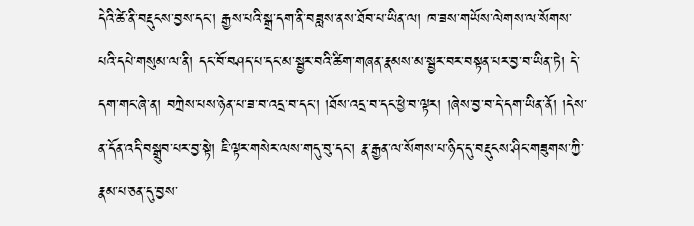དེའི་ཚེ་ནི་བརྡུངས་བྱས་དང་། རྒྱས་པའི་སྒྲ་དག་ནི་བཟླས་ནས་ཐོབ་པ་ཡིན་ལ། ཁ་ཟས་གཡོས་ལེགས་ལ་སོགས་པའི་དཔེ་གསུམ་ལ་ནི། དང་བོ་བཤད་པ་དང་མ་སྦྱར་བའི་ཚིག་གཞན་རྣམས་མ་སྦྱར་བར་བསྟན་པར་བྱ་བ་ཡིན་ཏེ། དེ་དག་གང་ཞེ་ན། བཀྲེས་པས་ཉེན་པ་ཟ་བ་འདྲ་བ་དང་། །ཐོས་འདྲ་བ་དང་ཕྱེ་བ་ལྟར། །ཞེས་བྱ་བ་དེ་དག་ཡིན་ནོ། །དེས་ན་དོན་འདི་བསྒྲུབ་པར་བྱ་སྟེ། ཇི་ལྟར་གསེར་ལས་གདུ་བུ་དང་། རྣ་རྒྱན་ལ་སོགས་པ་ཉིད་དུ་བརྡུངས་ཤིང་གཟུགས་ཀྱི་རྣམ་པ་ཅན་དུ་བྱས་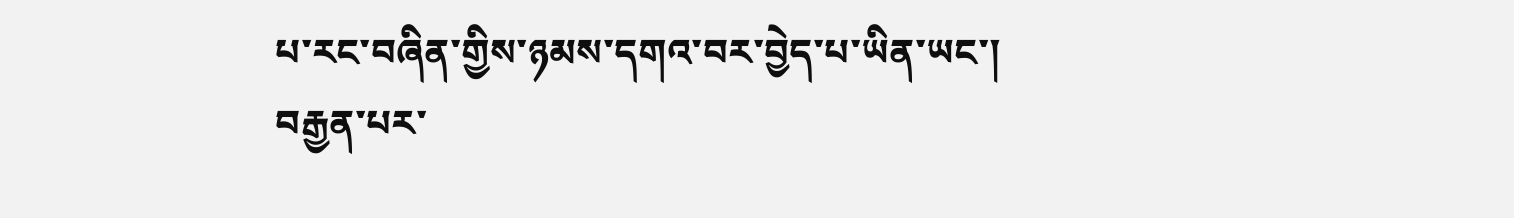པ་རང་བཞིན་གྱིས་ཉམས་དགའ་བར་བྱེད་པ་ཡིན་ཡང་། བརྒྱན་པར་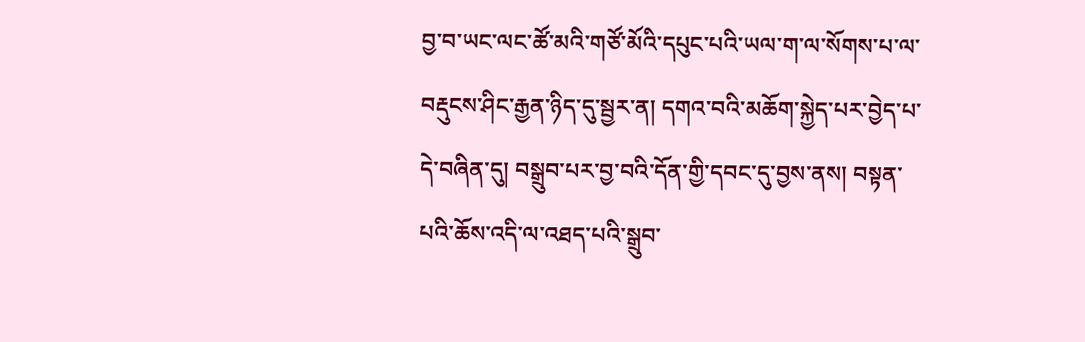བྱ་བ་ཡང་ལང་ཚོ་མའི་གཙོ་མོའི་དཔུང་པའི་ཡལ་ག་ལ་སོགས་པ་ལ་བརྡུངས་ཤིང་རྒྱན་ཉིད་དུ་སྦྱར་ན། དགའ་བའི་མཆོག་སྐྱེད་པར་བྱེད་པ་དེ་བཞིན་དུ། བསྒྲུབ་པར་བྱ་བའི་དོན་གྱི་དབང་དུ་བྱས་ནས། བསྟན་པའི་ཆོས་འདི་ལ་འཐད་པའི་སྒྲུབ་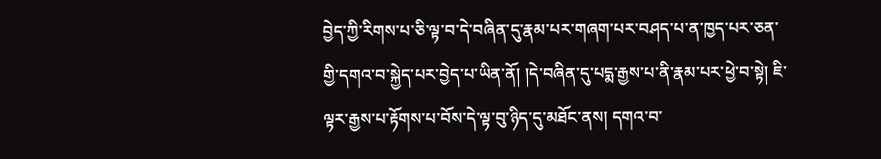བྱེད་ཀྱི་རིགས་པ་ཅི་ལྟ་བ་དེ་བཞིན་དུ་རྣམ་པར་གཞག་པར་བཤད་པ་ན་ཁྱད་པར་ཅན་གྱི་དགའ་བ་སྐྱེད་པར་བྱེད་པ་ཡིན་ནོ། །དེ་བཞིན་དུ་པདྨ་རྒྱས་པ་ནི་རྣམ་པར་ཕྱེ་བ་སྟེ། ཇི་ལྟར་རྒྱས་པ་རྟོགས་པ་བོས་དེ་ལྟ་བུ་ཉིད་དུ་མཐོང་ནས། དགའ་བ་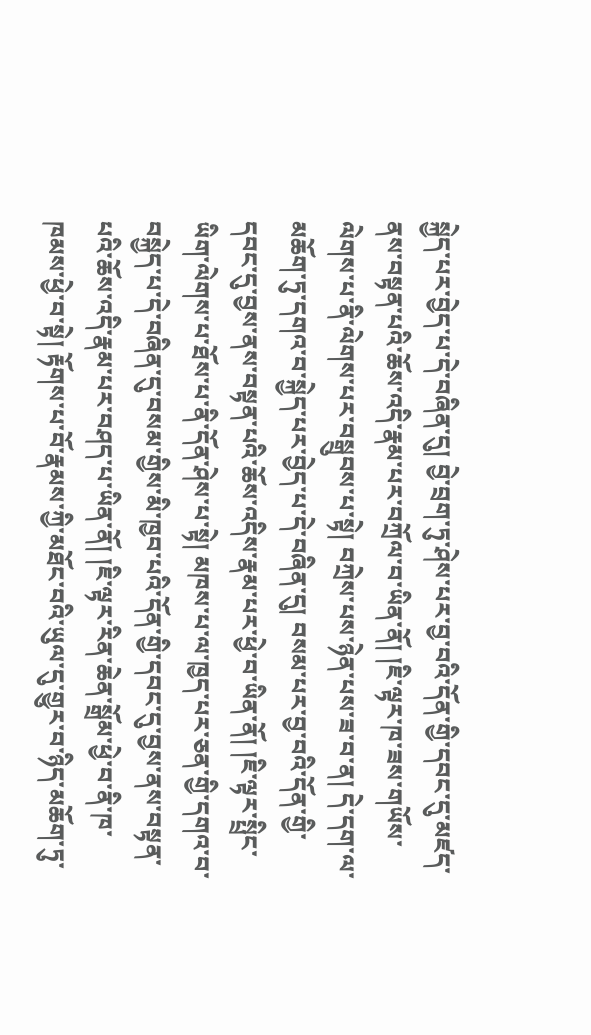སྐྱེད་པར་བྱེད་པ་དེ་བཞིན་དུ། བྱེ་བྲག་ཏུ་ཤེས་པར་བྱ་བའི་དོན་གྱི་དབང་དུ་མཛད་ནས་བསྟན་པའི་ཆོས་འདི་རྣམ་པར་བཀྲོལ་བ་ཡིན་ནོ། །ཇི་ལྟར་ཁ་ཟས་གཡོས་ལེགས་པ་ནི་ལེགས་པར་བསྒྲུབས་པ་སྟེ། བཀྲེས་པས་ཉེན་པས་ཟ་བ་ན། དེ་དག་ལ་མཆོག་ཏུ་དགའ་བ་སྐྱེད་པར་བྱེད་པ་དེ་བཞིན་དུ། བསམ་པར་བྱ་བའི་དོན་གྱི་དབང་དུ་བྱས་ནས་བསྟན་པའི་ཆོས་འདིས་རྣམ་པར་ཕྱེ་བ་ཡིན་ནོ། །ཇི་ལྟར་སྤྲིང་ཡིག་ལེགས་པ་ཐོས་པ་ནི་དོན་ཤེས་པ་སྟེ། མཁས་པ་ལ་ཁྱད་པར་ཅན་གྱི་དགའ་བ་བསྐྱེད་པ་དེ་བཞིན་དུ་བསམ་གྱིས་མི་ཁྱབ་པའི་དོན་གྱི་དབང་དུ་བྱས་ནས་བསྟན་པའི་ཆོས་འདི་རྣམ་པར་བཤད་པ་ཡིན་ནོ། །ཇི་ལྟར་རིན་ཆེན་སྒྲོམ་ཕྱེ་བ་ནི་ཁ་ཁམས་ཕྱེ་བ་སྟེ། རྟོགས་པ་བོ་རྣམས་ཀྱི་མཐོང་བའི་ཡུལ་དུ་གྱུར་བ་ཉིད་མཆོག་ཏུ་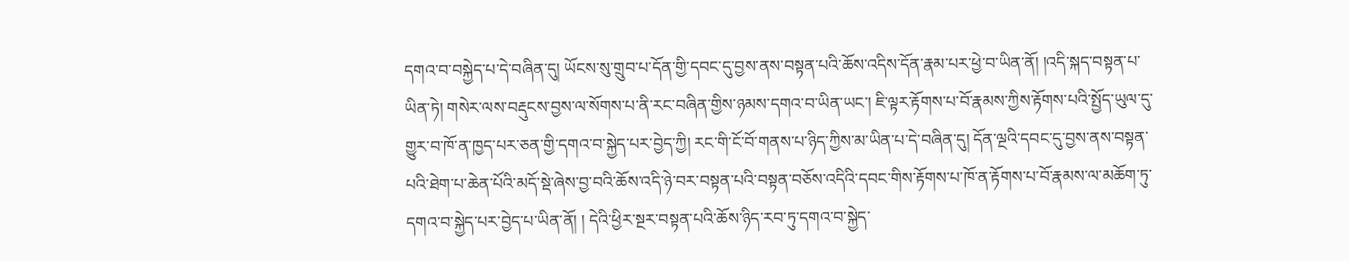དགའ་བ་བསྐྱེད་པ་དེ་བཞིན་དུ། ཡོངས་སུ་གྲུབ་པ་དོན་གྱི་དབང་དུ་བྱས་ནས་བསྟན་པའི་ཆོས་འདིས་དོན་རྣམ་པར་ཕྱེ་བ་ཡིན་ནོ། །འདི་སྐད་བསྟན་པ་ཡིན་ཏེ། གསེར་ལས་བརྡུངས་བྱས་ལ་སོགས་པ་ནི་རང་བཞིན་གྱིས་ཉམས་དགའ་བ་ཡིན་ཡང་། ཇི་ལྟར་རྟོགས་པ་བོ་རྣམས་ཀྱིས་རྟོགས་པའི་སྤྱོད་ཡུལ་དུ་གྱུར་བ་ཁོ་ན་ཁྱད་པར་ཅན་གྱི་དགའ་བ་སྐྱེད་པར་བྱེད་ཀྱི། རང་གི་ངོ་བོ་གནས་པ་ཉིད་ཀྱིས་མ་ཡིན་པ་དེ་བཞིན་དུ། དོན་ལྔའི་དབང་དུ་བྱས་ནས་བསྟན་པའི་ཐེག་པ་ཆེན་པོའི་མདོ་སྡེ་ཞེས་བྱ་བའི་ཆོས་འདི་ཉེ་བར་བསྟན་པའི་བསྟན་བཅོས་འདིའི་དབང་གིས་རྟོགས་པ་ཁོ་ན་རྟོགས་པ་བོ་རྣམས་ལ་མཆོག་ཏུ་དགའ་བ་སྐྱེད་པར་བྱེད་པ་ཡིན་ནོ། ། དེའི་ཕྱིར་སྔར་བསྟན་པའི་ཆོས་ཉིད་རབ་ཏུ་དགའ་བ་སྐྱེད་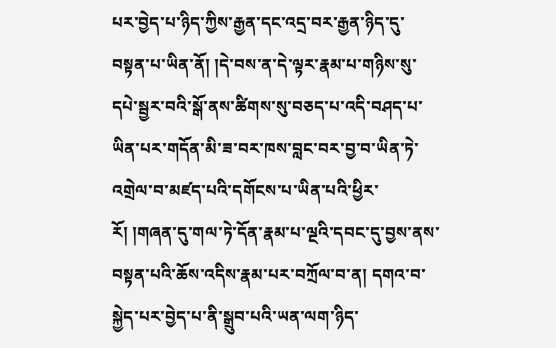པར་བྱེད་པ་ཉིད་ཀྱིས་རྒྱན་དང་འདྲ་བར་རྒྱན་ཉིད་དུ་བསྟན་པ་ཡིན་ནོ། །དེ་བས་ན་དེ་ལྟར་རྣམ་པ་གཉིས་སུ་དཔེ་སྦྱར་བའི་སྒོ་ནས་ཚིགས་སུ་བཅད་པ་འདི་བཤད་པ་ཡིན་པར་གདོན་མི་ཟ་བར་ཁས་བླང་བར་བྱ་བ་ཡིན་ཏེ་འགྲེལ་བ་མཛད་པའི་དགོངས་པ་ཡིན་པའི་ཕྱིར་རོ། །གཞན་དུ་གལ་ཏེ་དོན་རྣམ་པ་ལྔའི་དབང་དུ་བྱས་ནས་བསྟན་པའི་ཆོས་འདིས་རྣམ་པར་བཀྲོལ་བ་ན། དགའ་བ་སྐྱེད་པར་བྱེད་པ་ནི་སྒྲུབ་པའི་ཡན་ལག་ཉིད་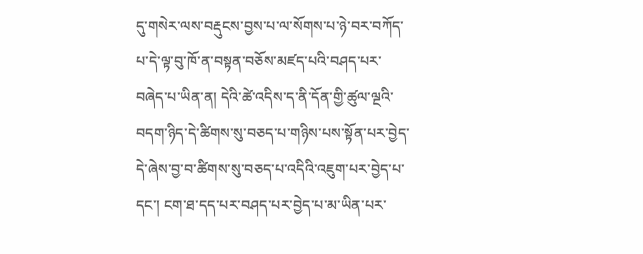དུ་གསེར་ལས་བརྡུངས་བྱས་པ་ལ་སོགས་པ་ཉེ་བར་བཀོད་པ་དེ་ལྟ་བུ་ཁོ་ན་བསྟན་བཅོས་མཛད་པའི་བཤད་པར་བཞེད་པ་ཡིན་ན། དེའི་ཚེ་འདིས་ད་ནི་དོན་གྱི་ཚུལ་ལྔའི་བདག་ཉིད་དེ་ཚིགས་སུ་བཅད་པ་གཉིས་པས་སྟོན་པར་བྱེད་དེ་ཞེས་བྱ་བ་ཚིགས་སུ་བཅད་པ་འདིའི་འཇུག་པར་བྱེད་པ་དང་། ངག་ཐ་དད་པར་བཤད་པར་བྱེད་པ་མ་ཡིན་པར་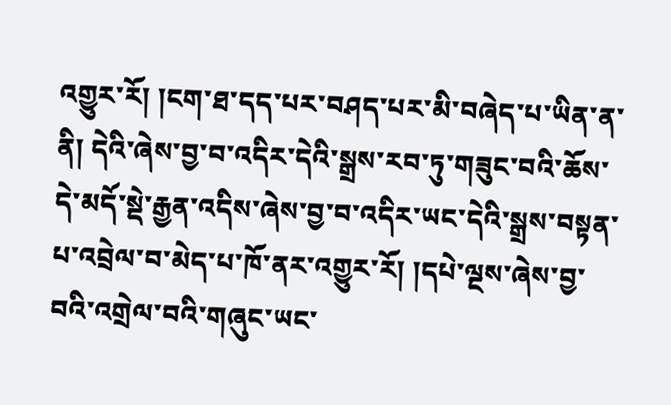འགྱུར་རོ། །ངག་ཐ་དད་པར་བཤད་པར་མི་བཞེད་པ་ཡིན་ན་ནི། དེའི་ཞེས་བྱ་བ་འདིར་དེའི་སྒྲས་རབ་ཏུ་གཟུང་བའི་ཆོས་དེ་མདོ་སྡེ་རྒྱན་འདིས་ཞེས་བྱ་བ་འདིར་ཡང་དེའི་སྒྲས་བསྟན་པ་འབྲེལ་བ་མེད་པ་ཁོ་ནར་འགྱུར་རོ། །དཔེ་ལྔས་ཞེས་བྱ་བའི་འགྲེལ་བའི་གཞུང་ཡང་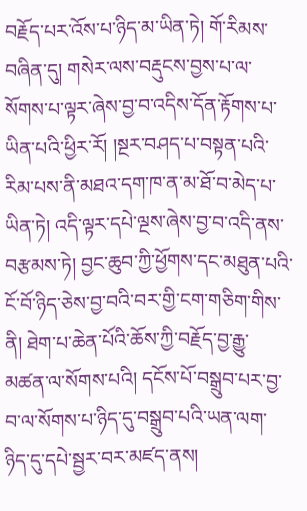བརྗོད་པར་འོས་པ་ཉིད་མ་ཡིན་ཏེ། གོ་རིམས་བཞིན་དུ། གསེར་ལས་བརྡུངས་བྱས་པ་ལ་སོགས་པ་ལྟར་ཞེས་བྱ་བ་འདིས་དོན་རྟོགས་པ་ཡིན་པའི་ཕྱིར་རོ། །སྔར་བཤད་པ་བསྟན་པའི་རིམ་པས་ནི་མཐའ་དག་ཁ་ན་མ་ཐོ་བ་མེད་པ་ཡིན་ཏེ། འདི་ལྟར་དཔེ་ལྔས་ཞེས་བྱ་བ་འདི་ནས་བརྩམས་ཏེ། བྱང་ཆུབ་ཀྱི་ཕྱོགས་དང་མཐུན་པའི་ངོ་བོ་ཉིད་ཅེས་བྱ་བའི་བར་གྱི་ངག་གཅིག་གིས་ནི། ཐེག་པ་ཆེན་པོའི་ཆོས་ཀྱི་བརྗོད་བྱ་རྒྱུ་མཚན་ལ་སོགས་པའི། དངོས་པོ་བསྒྲུབ་པར་བྱ་བ་ལ་སོགས་པ་ཉིད་དུ་བསྒྲུབ་པའི་ཡན་ལག་ཉིད་དུ་དཔེ་སྦྱར་བར་མཛད་ནས།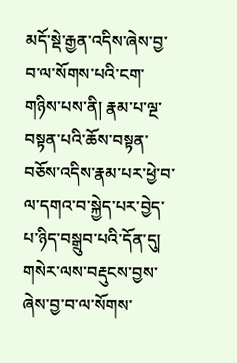མདོ་སྡེ་རྒྱན་འདིས་ཞེས་བྱ་བ་ལ་སོགས་པའི་ངག་གཉིས་པས་ནི། རྣམ་པ་ལྔ་བསྟན་པའི་ཆོས་བསྟན་བཅོས་འདིས་རྣམ་པར་ཕྱེ་བ་ལ་དགའ་བ་སྐྱེད་པར་བྱེད་པ་ཉིད་བསྒྲུབ་པའི་དོན་དུ། གསེར་ལས་བརྡུངས་བྱས་ཞེས་བྱ་བ་ལ་སོགས་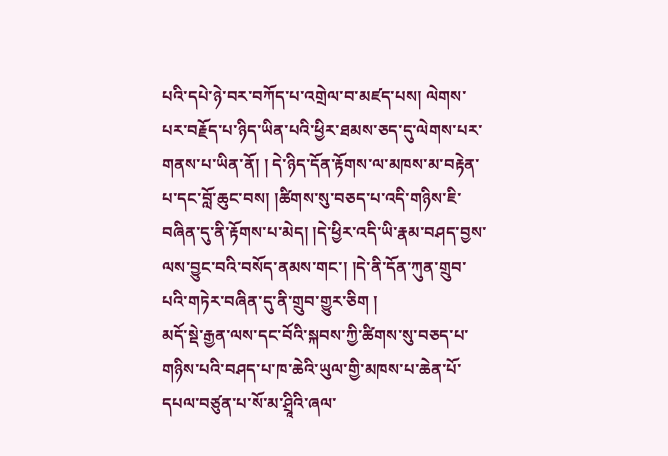པའི་དཔེ་ཉེ་བར་བཀོད་པ་འགྲེལ་བ་མཛད་པས། ལེགས་པར་བརྗོད་པ་ཉིད་ཡིན་པའི་ཕྱིར་ཐམས་ཅད་དུ་ལེགས་པར་གནས་པ་ཡིན་ནོ། ། དེ་ཉིད་དོན་རྟོགས་ལ་མཁས་མ་བརྟེན་པ་དང་བློ་ཆུང་བས། །ཚིགས་སུ་བཅད་པ་འདི་གཉིས་ཇི་བཞིན་དུ་ནི་རྟོགས་པ་མེད། །དེ་ཕྱིར་འདི་ཡི་རྣམ་བཤད་བྱས་ལས་བྱུང་བའི་བསོད་ནམས་གང་། །དེ་ནི་དོན་ཀུན་གྲུབ་པའི་གཏེར་བཞིན་དུ་ནི་གྲུབ་གྱུར་ཅིག །
མདོ་སྡེ་རྒྱན་ལས་དང་བོའི་སྐབས་ཀྱི་ཚིགས་སུ་བཅད་པ་གཉིས་པའི་བཤད་པ་ཁ་ཆེའི་ཡུལ་གྱི་མཁས་པ་ཆེན་པོ་དཔལ་བཙུན་པ་སོ་མ་ཤྲཱིའི་ཞལ་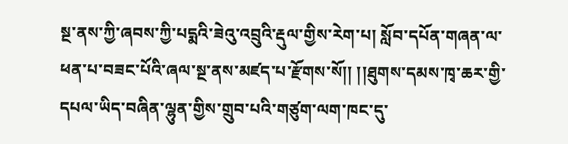སྔ་ནས་ཀྱི་ཞབས་ཀྱི་པདྨའི་ཟེའུ་འབྲུའི་རྡུལ་གྱིས་རེག་པ། སློབ་དཔོན་གཞན་ལ་ཕན་པ་བཟང་པོའི་ཞལ་སྔ་ནས་མཛད་པ་རྫོགས་སོ།། །།ཐུགས་དམས་ཁྭ་ཆར་གྱི་དཔལ་ཡིད་བཞིན་ལྷུན་གྱིས་གྲུབ་པའི་གཙུག་ལག་ཁང་དུ་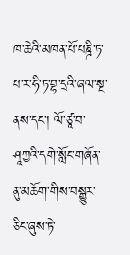ཁ་ཆེའི་མཁན་པོ་པཎྜི་ཏ་པ་ར་ཧི་ཏ་བྷ་དྲའི་ཞལ་སྔ་ནས་དང་། ལོ་ཙཱ་བ་ཤཱཀྱའི་དགེ་སློང་གཞོན་ནུ་མཆོག་གིས་བསྒྱུར་ཅིང་ཞུས་ཏེ་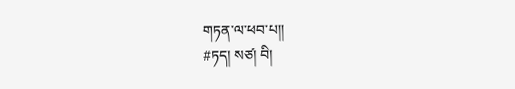གཏན་ལ་ཕབ་པ།།
#ཏད། སཙ། བི།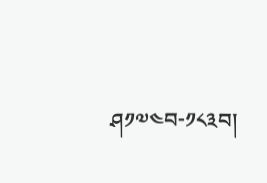ཤ༡༧༤བ-༡༨༣བ།